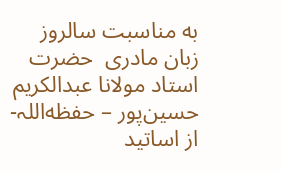به مناسبت سالروز زبان مادری  حضرت استاد مولانا عبدالکریم حسین‌پور – حفظه‌اللہ- از اساتید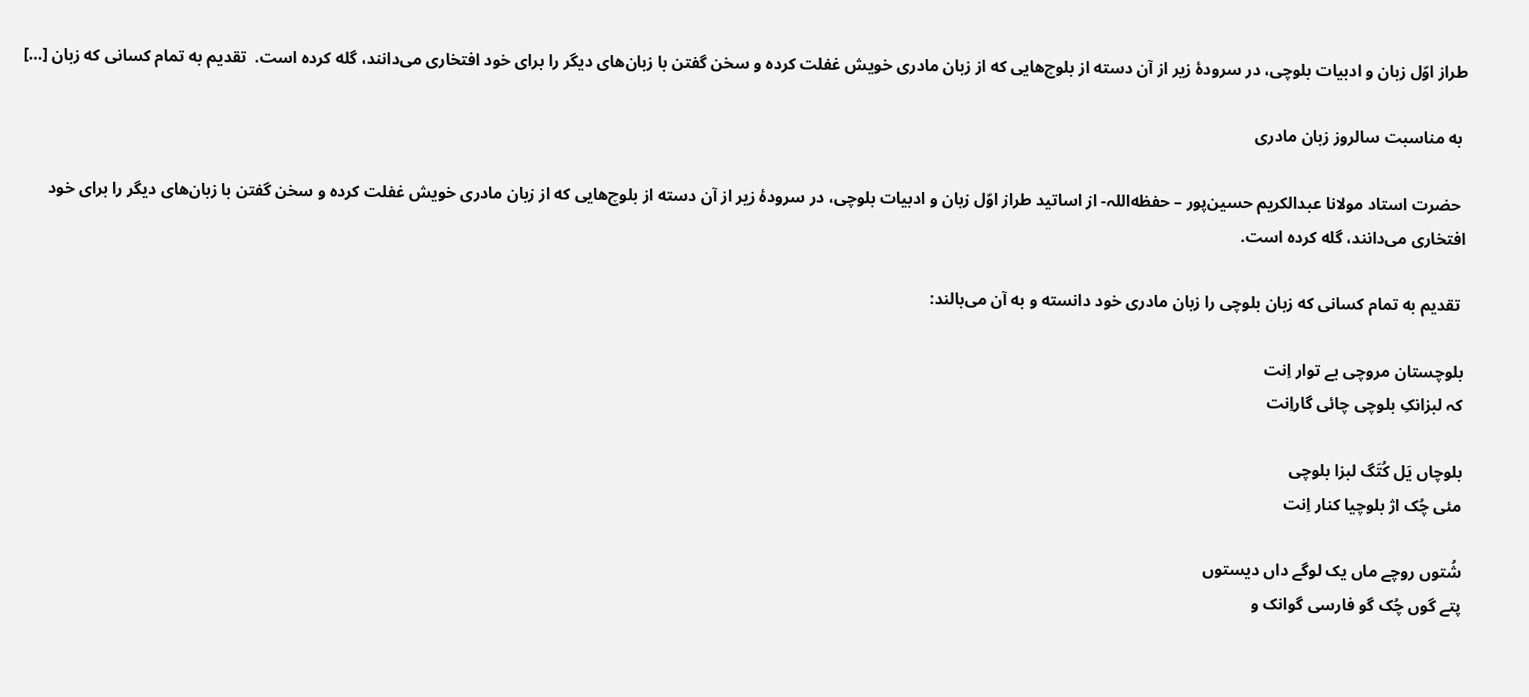طراز اوّل زبان و ادبیات بلوچی، در سرودهٔ زیر از آن دسته از بلوچ‌ھایی که از زبان مادری خویش غفلت کردہ و سخن گفتن با زبان‌ھای دیگر را برای خود افتخاری می‌دانند، گله کرده است.  تقدیم به تمام کسانی که زبان […]

 به مناسبت سالروز زبان مادری

 حضرت استاد مولانا عبدالکریم حسین‌پور – حفظه‌اللہ- از اساتید طراز اوّل زبان و ادبیات بلوچی، در سرودهٔ زیر از آن دسته از بلوچ‌ھایی که از زبان مادری خویش غفلت کردہ و سخن گفتن با زبان‌ھای دیگر را برای خود افتخاری می‌دانند، گله کرده است.

 تقدیم به تمام کسانی که زبان بلوچی را زبان مادری خود دانسته و به آن می‌بالند:

بلوچستان مروچی بے توار اِنت
کہ لبزانکِ بلوچی چائی گاراِنت

بلوچاں یَل کُتَگ لبزا بلوچی
مئی چُک اژ بلوچیا کنار اِنت

شُتوں روچے ماں یک لوگے داں دیستوں
پتے گوں چُک گو فارسی گوانک و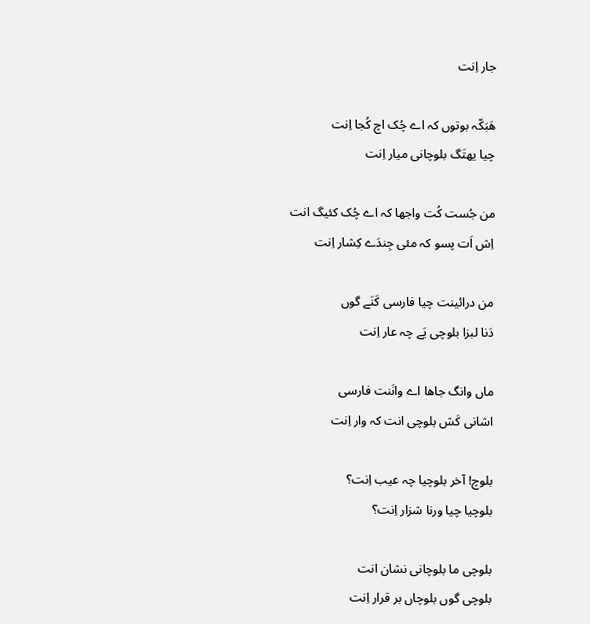جار اِنت

ھَبَکّہ بوتوں کہ اے چُک اچ کُجا اِنت
چیا یھتَگ بلوچانی میار اِنت

من جُست کُت واجھا کہ اے چُک کئیگ انت
اِش اَت پسو کہ مئی جِندَے کِشار اِنت

من درائینت چیا فارسی کَنَے گوں
دَنا لبزا بلوچی یَے چہ عار اِنت

ماں وانگ جاھا اے وانَنت فارسی
اشانی کَش بلوچی انت کہ وار اِنت

بلوچ! آخر بلوچیا چہ عیب اِنت؟
بلوچیا چیا ورنا شزار اِنت؟

بلوچی ما بلوچانی نشان انت
بلوچی گوں بلوچاں بر قرار اِنت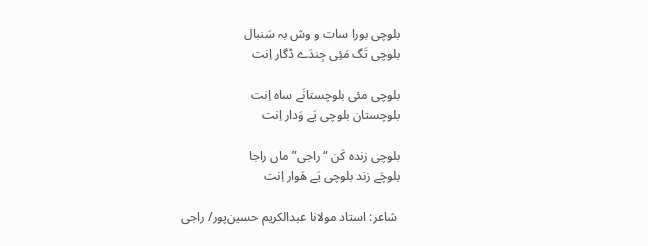بلوچی بورا سات و وش بہ سَنبال
بلوچی تَگ مَئِی جِندَے ڈگار اِنت

بلوچی مئی بلوچستانَے ساہ اِنت
بلوچستان بلوچی یَے وَدار اِنت

بلوچی زندہ کَن “راجی” ماں راجا
بلوچَے زند بلوچی یَے ھَوار اِنت

 شاعر: استاد مولانا عبدالکریم حسین‌پور/ راجی